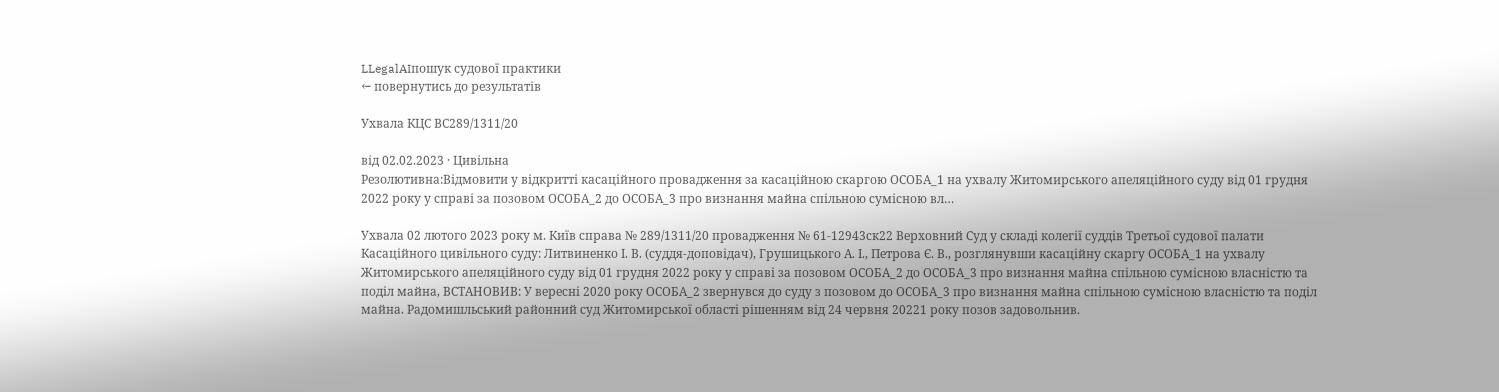LLegalAIпошук судової практики
← повернутись до результатів

Ухвала КЦС ВС289/1311/20

від 02.02.2023 · Цивільна
Резолютивна:Відмовити у відкритті касаційного провадження за касаційною скаргою ОСОБА_1 на ухвалу Житомирського апеляційного суду від 01 грудня 2022 року у справі за позовом ОСОБА_2 до ОСОБА_3 про визнання майна спільною сумісною вл…

Ухвала 02 лютого 2023 року м. Київ справа № 289/1311/20 провадження № 61-12943ск22 Верховний Суд у складі колегії суддів Третьої судової палати Касаційного цивільного суду: Литвиненко І. В. (суддя-доповідач), Грушицького А. І., Петрова Є. В., розглянувши касаційну скаргу ОСОБА_1 на ухвалу Житомирського апеляційного суду від 01 грудня 2022 року у справі за позовом ОСОБА_2 до ОСОБА_3 про визнання майна спільною сумісною власністю та поділ майна, ВСТАНОВИВ: У вересні 2020 року ОСОБА_2 звернувся до суду з позовом до ОСОБА_3 про визнання майна спільною сумісною власністю та поділ майна. Радомишльський районний суд Житомирської області рішенням від 24 червня 20221 року позов задовольнив.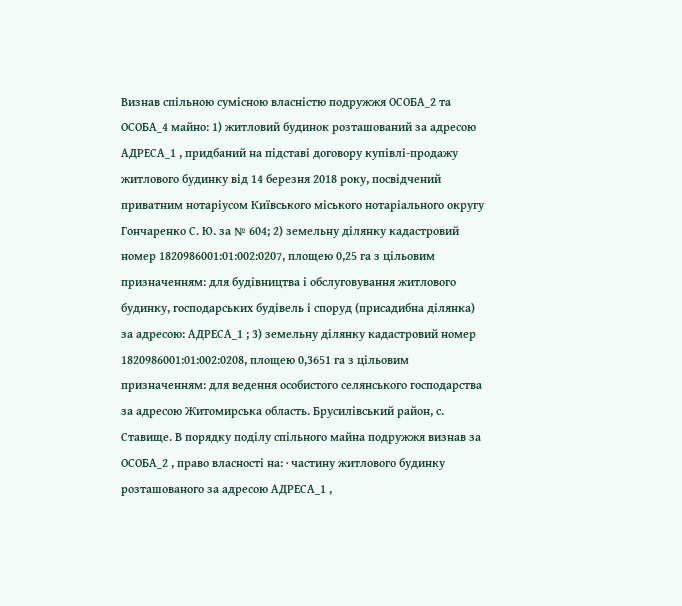Визнав спільною сумісною власністю подружжя ОСОБА_2 та ОСОБА_4 майно: 1) житловий будинок розташований за адресою АДРЕСА_1 , придбаний на підставі договору купівлі-продажу житлового будинку від 14 березня 2018 року, посвідчений приватним нотаріусом Київського міського нотаріального округу Гончаренко С. Ю. за № 604; 2) земельну ділянку кадастровий номер 1820986001:01:002:0207, площею 0,25 га з цільовим призначенням: для будівництва і обслуговування житлового будинку, господарських будівель і споруд (присадибна ділянка) за адресою: АДРЕСА_1 ; 3) земельну ділянку кадастровий номер 1820986001:01:002:0208, площею 0,3651 га з цільовим призначенням: для ведення особистого селянського господарства за адресою Житомирська область. Брусилівський район, с. Ставище. В порядку поділу спільного майна подружжя визнав за ОСОБА_2 , право власності на: · частину житлового будинку розташованого за адресою АДРЕСА_1 ,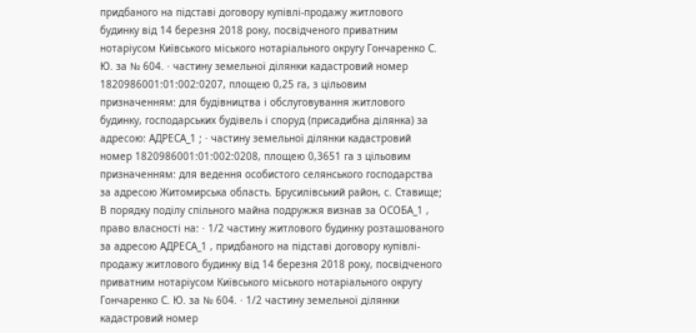придбаного на підставі договору купівлі-продажу житлового будинку від 14 березня 2018 року, посвідченого приватним нотаріусом Київського міського нотаріального округу Гончаренко С. Ю. за № 604. · частину земельної ділянки кадастровий номер 1820986001:01:002:0207, площею 0,25 га, з цільовим призначенням: для будівництва і обслуговування житлового будинку, господарських будівель і споруд (присадибна ділянка) за адресою: АДРЕСА_1 ; · частину земельної ділянки кадастровий номер 1820986001:01:002:0208, площею 0,3651 га з цільовим призначенням: для ведення особистого селянського господарства за адресою Житомирська область. Брусилівський район, с. Ставище; В порядку поділу спільного майна подружжя визнав за ОСОБА_1 , право власності на: · 1/2 частину житлового будинку розташованого за адресою АДРЕСА_1 , придбаного на підставі договору купівлі-продажу житлового будинку від 14 березня 2018 року, посвідченого приватним нотаріусом Київського міського нотаріального округу Гончаренко С. Ю. за № 604. · 1/2 частину земельної ділянки кадастровий номер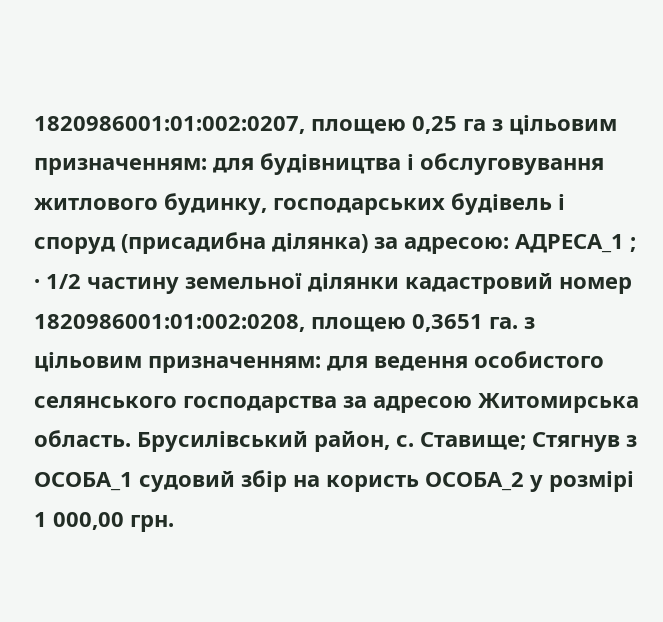1820986001:01:002:0207, площею 0,25 га з цільовим призначенням: для будівництва і обслуговування житлового будинку, господарських будівель і споруд (присадибна ділянка) за адресою: АДРЕСА_1 ; · 1/2 частину земельної ділянки кадастровий номер 1820986001:01:002:0208, площею 0,3651 га. з цільовим призначенням: для ведення особистого селянського господарства за адресою Житомирська область. Брусилівський район, с. Ставище; Стягнув з ОСОБА_1 судовий збір на користь ОСОБА_2 у розмірі 1 000,00 грн.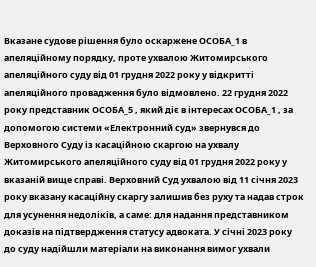Вказане судове рішення було оскаржене ОСОБА_1 в апеляційному порядку, проте ухвалою Житомирського апеляційного суду від 01 грудня 2022 року у відкритті апеляційного провадження було відмовлено. 22 грудня 2022 року представник ОСОБА_5 , який діє в інтересах ОСОБА_1 , за допомогою системи «Електронний суд» звернувся до Верховного Суду із касаційною скаргою на ухвалу Житомирського апеляційного суду від 01 грудня 2022 року у вказаній вище справі. Верховний Суд ухвалою від 11 січня 2023 року вказану касаційну скаргу залишив без руху та надав строк для усунення недоліків, а саме: для надання представником доказів на підтвердження статусу адвоката. У січні 2023 року до суду надійшли матеріали на виконання вимог ухвали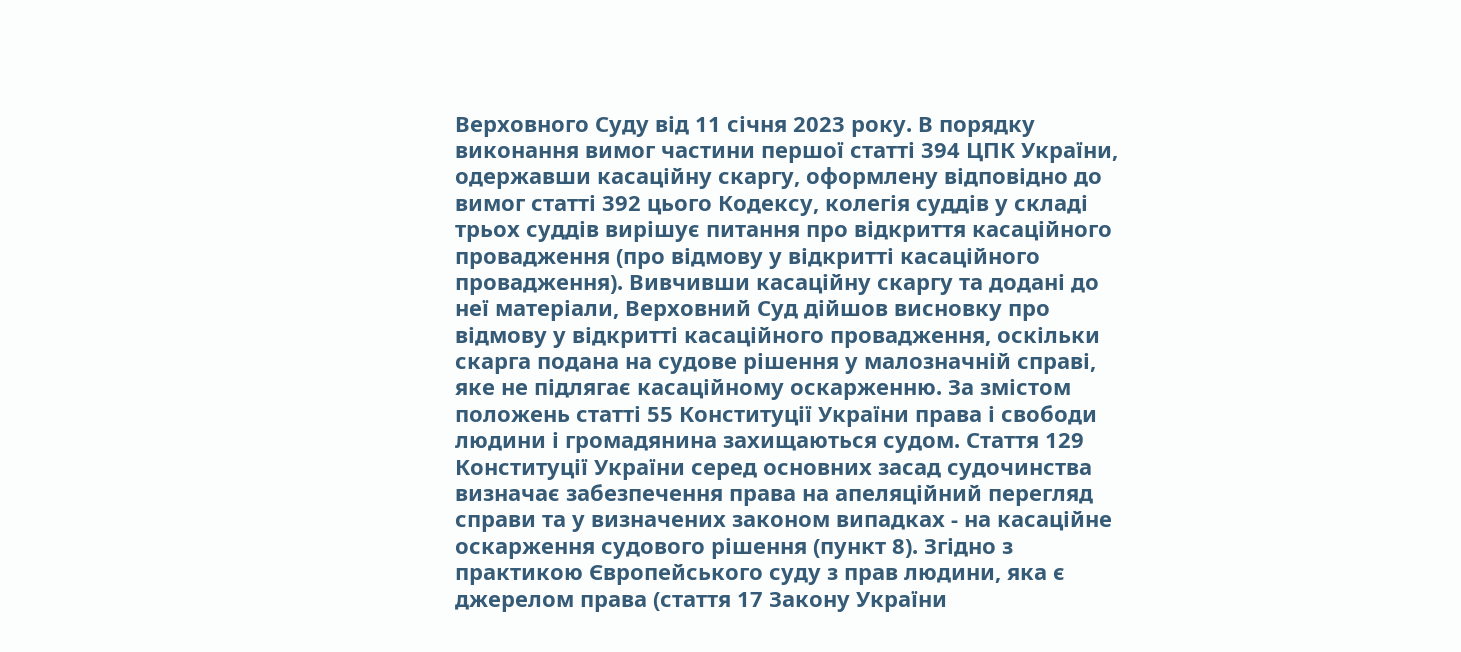Верховного Суду від 11 січня 2023 року. В порядку виконання вимог частини першої статті 394 ЦПК України, одержавши касаційну скаргу, оформлену відповідно до вимог статті 392 цього Кодексу, колегія суддів у складі трьох суддів вирішує питання про відкриття касаційного провадження (про відмову у відкритті касаційного провадження). Вивчивши касаційну скаргу та додані до неї матеріали, Верховний Суд дійшов висновку про відмову у відкритті касаційного провадження, оскільки скарга подана на судове рішення у малозначній справі, яке не підлягає касаційному оскарженню. За змістом положень статті 55 Конституції України права і свободи людини і громадянина захищаються судом. Стаття 129 Конституції України серед основних засад судочинства визначає забезпечення права на апеляційний перегляд справи та у визначених законом випадках - на касаційне оскарження судового рішення (пункт 8). Згідно з практикою Європейського суду з прав людини, яка є джерелом права (стаття 17 Закону України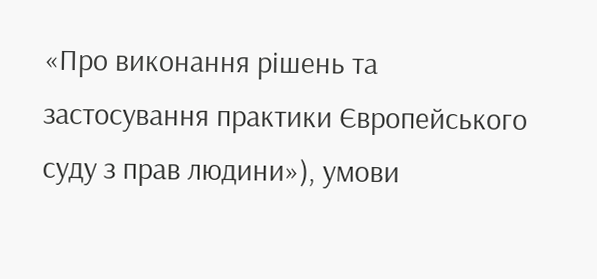«Про виконання рішень та застосування практики Європейського суду з прав людини»), умови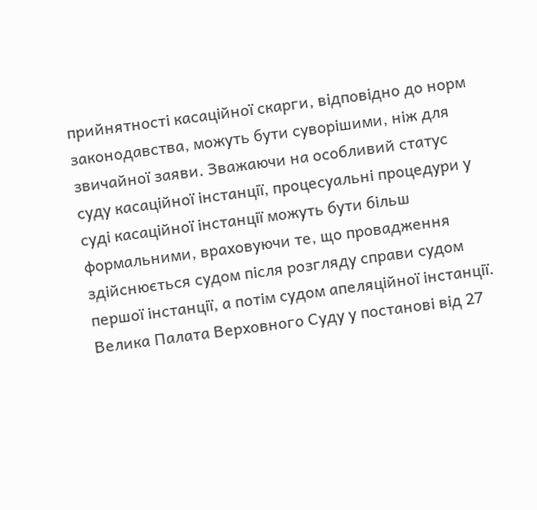прийнятності касаційної скарги, відповідно до норм законодавства, можуть бути суворішими, ніж для звичайної заяви. Зважаючи на особливий статус суду касаційної інстанції, процесуальні процедури у суді касаційної інстанції можуть бути більш формальними, враховуючи те, що провадження здійснюється судом після розгляду справи судом першої інстанції, а потім судом апеляційної інстанції. Велика Палата Верховного Суду у постанові від 27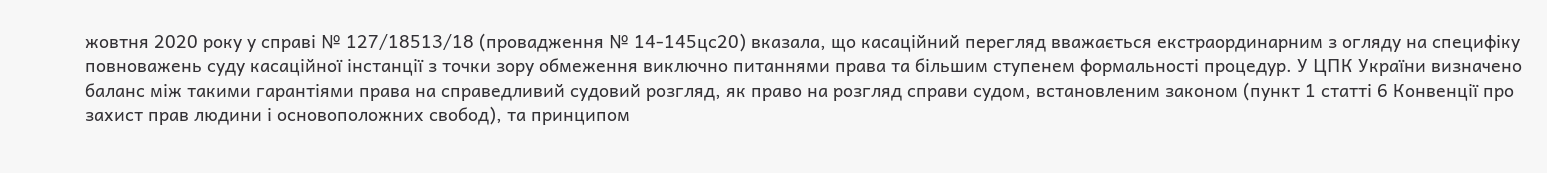жовтня 2020 року у справі № 127/18513/18 (провадження № 14-145цс20) вказала, що касаційний перегляд вважається екстраординарним з огляду на специфіку повноважень суду касаційної інстанції з точки зору обмеження виключно питаннями права та більшим ступенем формальності процедур. У ЦПК України визначено баланс між такими гарантіями права на справедливий судовий розгляд, як право на розгляд справи судом, встановленим законом (пункт 1 статті 6 Конвенції про захист прав людини і основоположних свобод), та принципом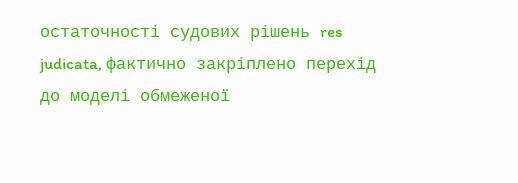остаточності судових рішень res judicata, фактично закріплено перехід до моделі обмеженої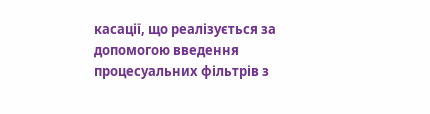касації, що реалізується за допомогою введення процесуальних фільтрів з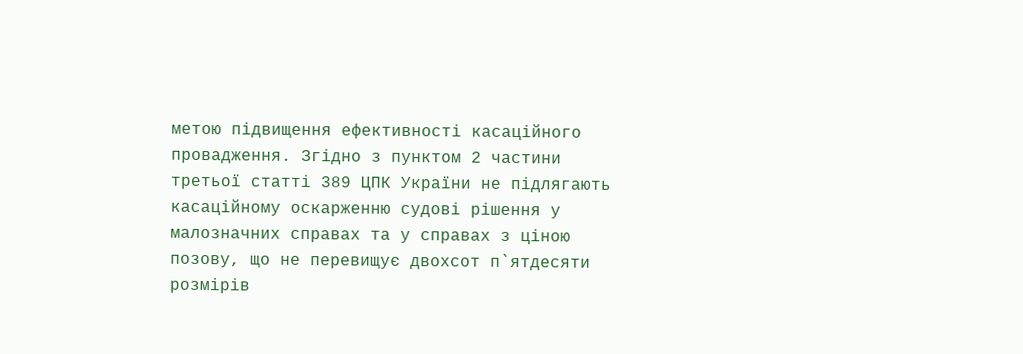метою підвищення ефективності касаційного провадження. Згідно з пунктом 2 частини третьої статті 389 ЦПК України не підлягають касаційному оскарженню судові рішення у малозначних справах та у справах з ціною позову, що не перевищує двохсот п`ятдесяти розмірів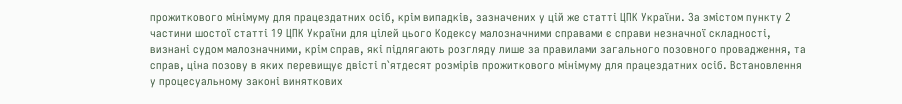прожиткового мінімуму для працездатних осіб, крім випадків, зазначених у цій же статті ЦПК України. За змістом пункту 2 частини шостої статті 19 ЦПК України для цілей цього Кодексу малозначними справами є справи незначної складності, визнані судом малозначними, крім справ, які підлягають розгляду лише за правилами загального позовного провадження, та справ, ціна позову в яких перевищує двісті п`ятдесят розмірів прожиткового мінімуму для працездатних осіб. Встановлення у процесуальному законі виняткових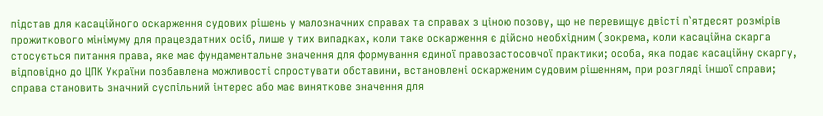підстав для касаційного оскарження судових рішень у малозначних справах та справах з ціною позову, що не перевищує двісті п`ятдесят розмірів прожиткового мінімуму для працездатних осіб, лише у тих випадках, коли таке оскарження є дійсно необхідним (зокрема, коли касаційна скарга стосується питання права, яке має фундаментальне значення для формування єдиної правозастосовчої практики; особа, яка подає касаційну скаргу, відповідно до ЦПК України позбавлена можливості спростувати обставини, встановлені оскарженим судовим рішенням, при розгляді іншої справи; справа становить значний суспільний інтерес або має виняткове значення для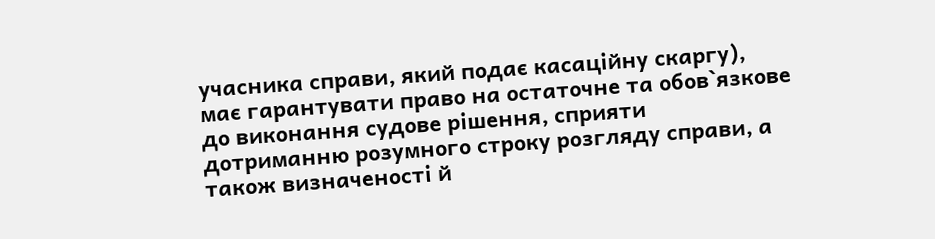учасника справи, який подає касаційну скаргу), має гарантувати право на остаточне та обов`язкове до виконання судове рішення, сприяти дотриманню розумного строку розгляду справи, а також визначеності й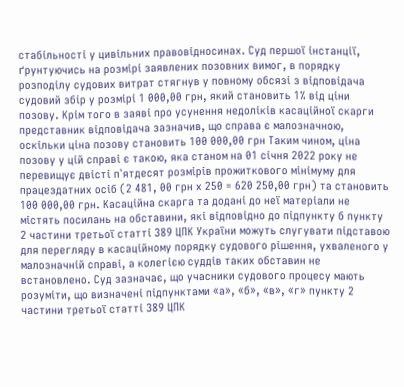стабільності у цивільних правовідносинах. Суд першої інстанції, ґрунтуючись на розмірі заявлених позовних вимог, в порядку розподілу судових витрат стягнув у повному обсязі з відповідача судовий збір у розмірі 1 000,00 грн, який становить 1% від ціни позову. Крім того в заяві про усунення недоліків касаційної скарги представник відповідача зазначив, що справа є малозначною, оскільки ціна позову становить 100 000,00 грн Таким чином, ціна позову у цій справі є такою, яка станом на 01 січня 2022 року не перевищує двісті п`ятдесят розмірів прожиткового мінімуму для працездатних осіб (2 481, 00 грн х 250 = 620 250,00 грн) та становить 100 000,00 грн. Касаційна скарга та додані до неї матеріали не містять посилань на обставини, які відповідно до підпункту б пункту 2 частини третьої статті 389 ЦПК України можуть слугувати підставою для перегляду в касаційному порядку судового рішення, ухваленого у малозначній справі, а колегією суддів таких обставин не встановлено. Суд зазначає, що учасники судового процесу мають розуміти, що визначені підпунктами «а», «б», «в», «г» пункту 2 частини третьої статті 389 ЦПК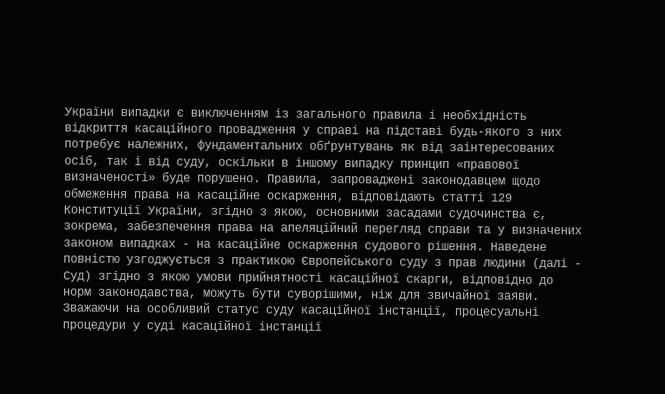України випадки є виключенням із загального правила і необхідність відкриття касаційного провадження у справі на підставі будь-якого з них потребує належних, фундаментальних обґрунтувань як від заінтересованих осіб, так і від суду, оскільки в іншому випадку принцип «правової визначеності» буде порушено. Правила, запроваджені законодавцем щодо обмеження права на касаційне оскарження, відповідають статті 129 Конституції України, згідно з якою, основними засадами судочинства є, зокрема, забезпечення права на апеляційний перегляд справи та у визначених законом випадках - на касаційне оскарження судового рішення. Наведене повністю узгоджується з практикою Європейського суду з прав людини (далі - Суд) згідно з якою умови прийнятності касаційної скарги, відповідно до норм законодавства, можуть бути суворішими, ніж для звичайної заяви. Зважаючи на особливий статус суду касаційної інстанції, процесуальні процедури у суді касаційної інстанції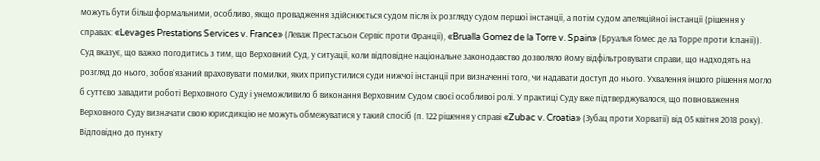можуть бути більш формальними, особливо, якщо провадження здійснюється судом після їх розгляду судом першої інстанції, а потім судом апеляційної інстанції (рішення у справах: «Levages Prestations Services v. France» (Леваж Престасьон Сервіс проти Франції), «Brualla Gomez de la Torre v. Spain» (Бруалья Ґомес де ла Торре проти Іспанії)). Суд вказує, що важко погодитись з тим, що Верховний Суд, у ситуації, коли відповідне національне законодавство дозволяло йому відфільтровувати справи, що надходять на розгляд до нього, зобов`язаний враховувати помилки, яких припустилися суди нижчої інстанції при визначенні того, чи надавати доступ до нього. Ухвалення іншого рішення могло б суттєво завадити роботі Верховного Суду і унеможливило б виконання Верховним Судом своєї особливої ролі. У практиці Суду вже підтверджувалося, що повноваження Верховного Суду визначати свою юрисдикцію не можуть обмежуватися у такий спосіб (п. 122 рішення у справі «Zubac v. Croatia» (Зубац проти Хорватії) від 05 квітня 2018 року). Відповідно до пункту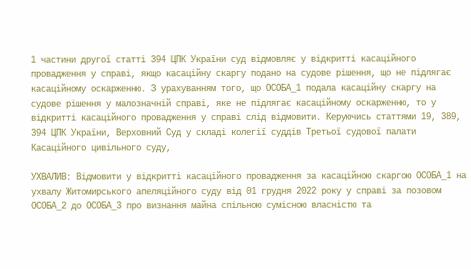1 частини другої статті 394 ЦПК України суд відмовляє у відкритті касаційного провадження у справі, якщо касаційну скаргу подано на судове рішення, що не підлягає касаційному оскарженню. З урахуванням того, що ОСОБА_1 подала касаційну скаргу на судове рішення у малозначній справі, яке не підлягає касаційному оскарженню, то у відкритті касаційного провадження у справі слід відмовити. Керуючись статтями 19, 389, 394 ЦПК України, Верховний Суд у складі колегії суддів Третьої судової палати Касаційного цивільного суду,

УХВАЛИВ: Відмовити у відкритті касаційного провадження за касаційною скаргою ОСОБА_1 на ухвалу Житомирського апеляційного суду від 01 грудня 2022 року у справі за позовом ОСОБА_2 до ОСОБА_3 про визнання майна спільною сумісною власністю та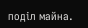поділ майна.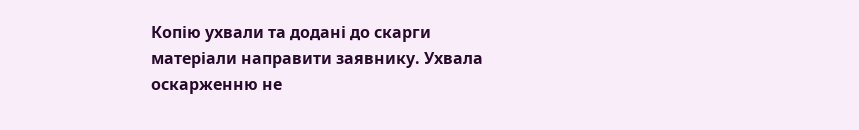Копію ухвали та додані до скарги матеріали направити заявнику. Ухвала оскарженню не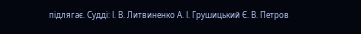підлягає. Судді: І. В. Литвиненко А. І. Грушицький Є. В. Петров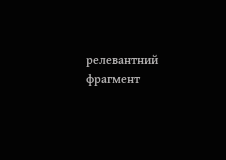релевантний фрагмент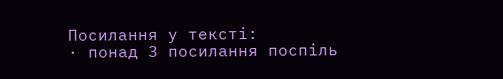Посилання у тексті:
· понад 3 посилання поспіль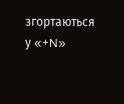згортаються у «+N»